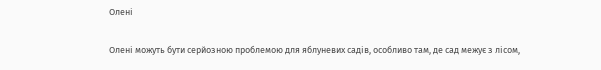Олені

Олені можуть бути серйозною проблемою для яблуневих садів, особливо там, де сад межує з лісом,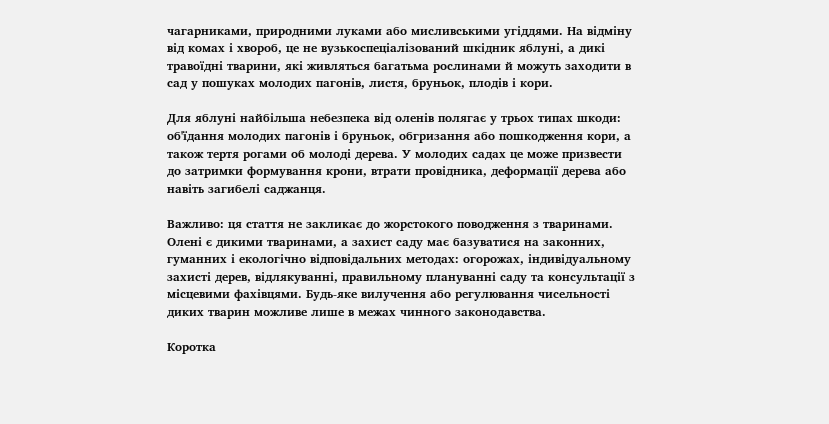чагарниками, природними луками або мисливськими угіддями. На відміну від комах і хвороб, це не вузькоспеціалізований шкідник яблуні, а дикі травоїдні тварини, які живляться багатьма рослинами й можуть заходити в сад у пошуках молодих пагонів, листя, бруньок, плодів і кори.

Для яблуні найбільша небезпека від оленів полягає у трьох типах шкоди: об'їдання молодих пагонів і бруньок, обгризання або пошкодження кори, а також тертя рогами об молоді дерева. У молодих садах це може призвести до затримки формування крони, втрати провідника, деформації дерева або навіть загибелі саджанця.

Важливо: ця стаття не закликає до жорстокого поводження з тваринами. Олені є дикими тваринами, а захист саду має базуватися на законних, гуманних і екологічно відповідальних методах: огорожах, індивідуальному захисті дерев, відлякуванні, правильному плануванні саду та консультації з місцевими фахівцями. Будь-яке вилучення або регулювання чисельності диких тварин можливе лише в межах чинного законодавства.

Коротка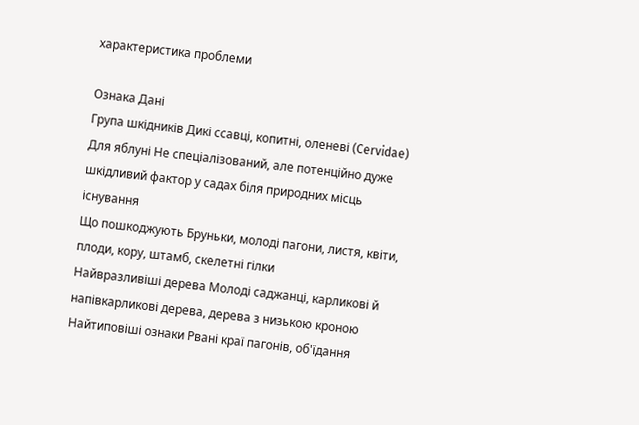характеристика проблеми

Ознака Дані
Група шкідників Дикі ссавці, копитні, оленеві (Cervidae)
Для яблуні Не спеціалізований, але потенційно дуже шкідливий фактор у садах біля природних місць існування
Що пошкоджують Бруньки, молоді пагони, листя, квіти, плоди, кору, штамб, скелетні гілки
Найвразливіші дерева Молоді саджанці, карликові й напівкарликові дерева, дерева з низькою кроною
Найтиповіші ознаки Рвані краї пагонів, об'їдання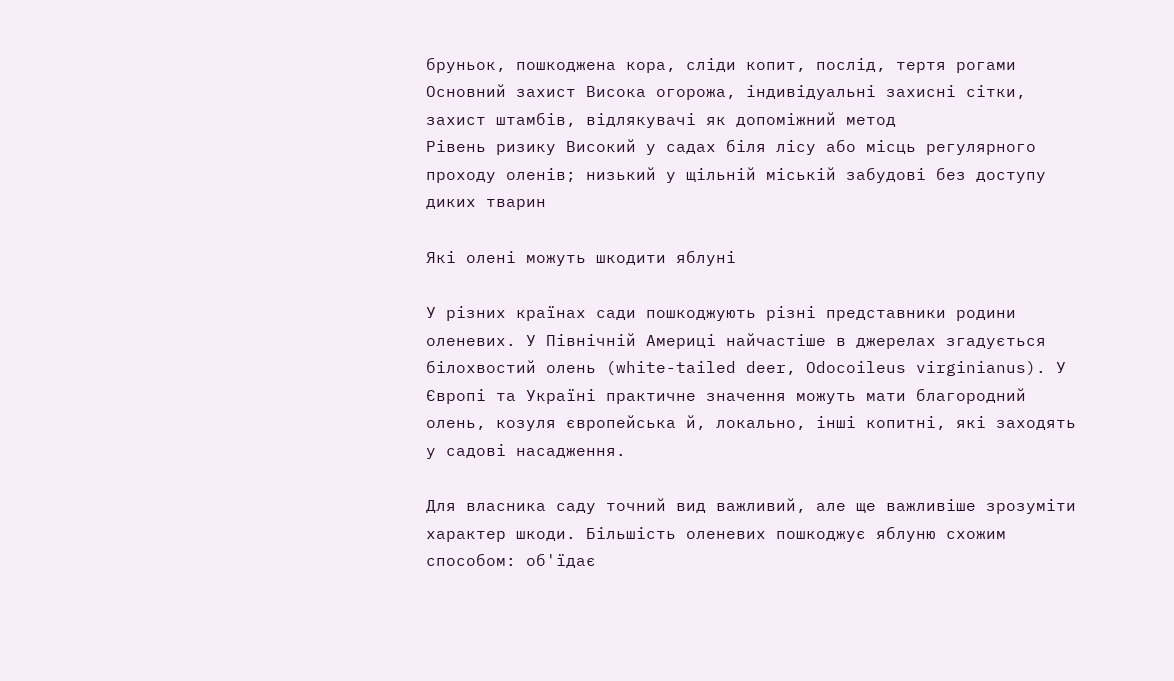бруньок, пошкоджена кора, сліди копит, послід, тертя рогами
Основний захист Висока огорожа, індивідуальні захисні сітки, захист штамбів, відлякувачі як допоміжний метод
Рівень ризику Високий у садах біля лісу або місць регулярного проходу оленів; низький у щільній міській забудові без доступу диких тварин

Які олені можуть шкодити яблуні

У різних країнах сади пошкоджують різні представники родини оленевих. У Північній Америці найчастіше в джерелах згадується білохвостий олень (white-tailed deer, Odocoileus virginianus). У Європі та Україні практичне значення можуть мати благородний олень, козуля європейська й, локально, інші копитні, які заходять у садові насадження.

Для власника саду точний вид важливий, але ще важливіше зрозуміти характер шкоди. Більшість оленевих пошкоджує яблуню схожим способом: об'їдає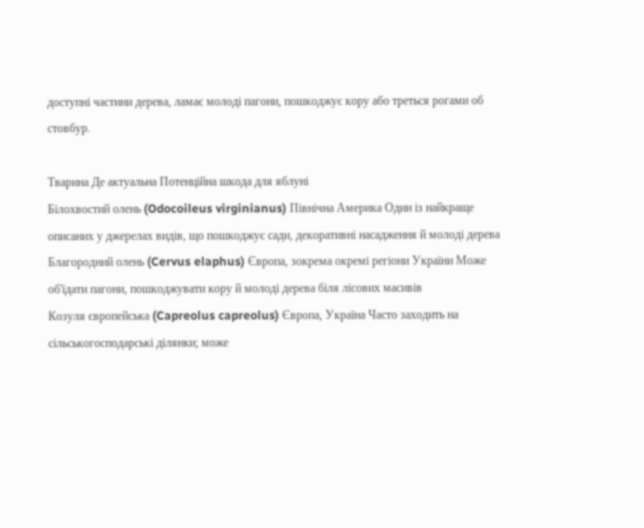доступні частини дерева, ламає молоді пагони, пошкоджує кору або треться рогами об стовбур.

Тварина Де актуальна Потенційна шкода для яблуні
Білохвостий олень (Odocoileus virginianus) Північна Америка Один із найкраще описаних у джерелах видів, що пошкоджує сади, декоративні насадження й молоді дерева
Благородний олень (Cervus elaphus) Європа, зокрема окремі регіони України Може об'їдати пагони, пошкоджувати кору й молоді дерева біля лісових масивів
Козуля європейська (Capreolus capreolus) Європа, Україна Часто заходить на сільськогосподарські ділянки; може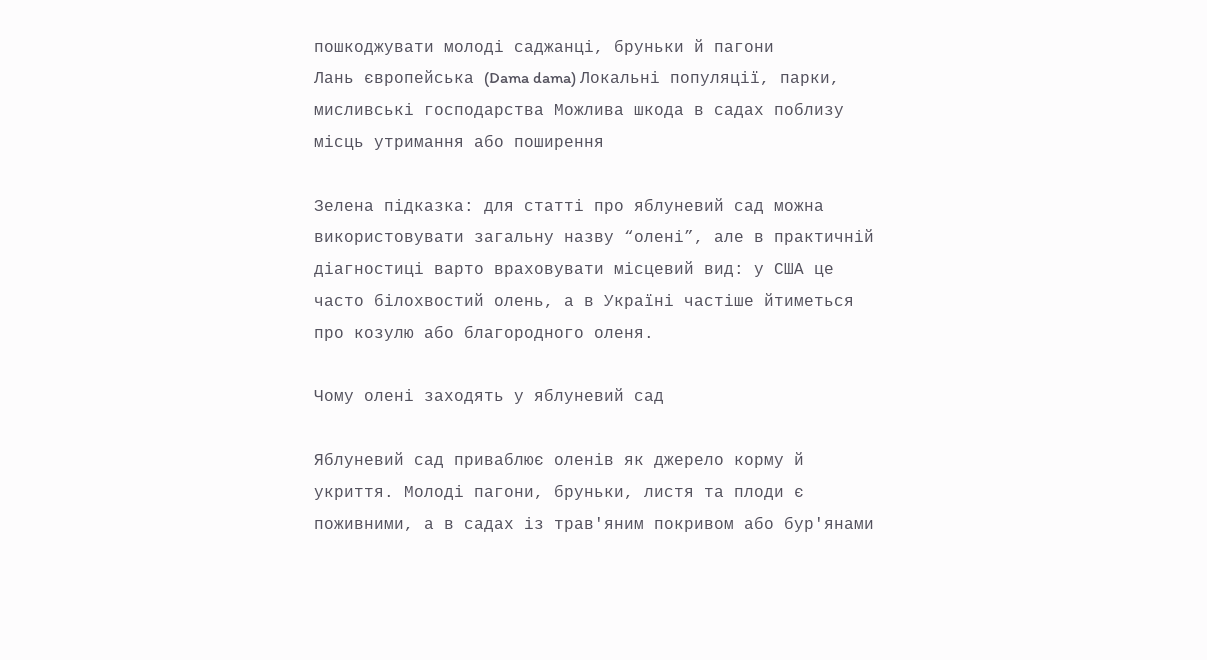пошкоджувати молоді саджанці, бруньки й пагони
Лань європейська (Dama dama) Локальні популяції, парки, мисливські господарства Можлива шкода в садах поблизу місць утримання або поширення

Зелена підказка: для статті про яблуневий сад можна використовувати загальну назву “олені”, але в практичній діагностиці варто враховувати місцевий вид: у США це часто білохвостий олень, а в Україні частіше йтиметься про козулю або благородного оленя.

Чому олені заходять у яблуневий сад

Яблуневий сад приваблює оленів як джерело корму й укриття. Молоді пагони, бруньки, листя та плоди є поживними, а в садах із трав'яним покривом або бур'янами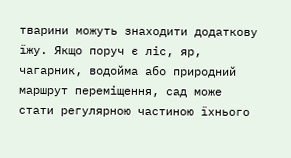тварини можуть знаходити додаткову їжу. Якщо поруч є ліс, яр, чагарник, водойма або природний маршрут переміщення, сад може стати регулярною частиною їхнього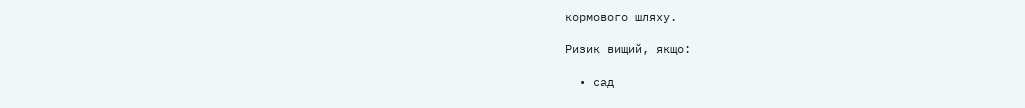кормового шляху.

Ризик вищий, якщо:

  • сад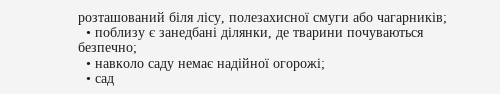розташований біля лісу, полезахисної смуги або чагарників;
  • поблизу є занедбані ділянки, де тварини почуваються безпечно;
  • навколо саду немає надійної огорожі;
  • сад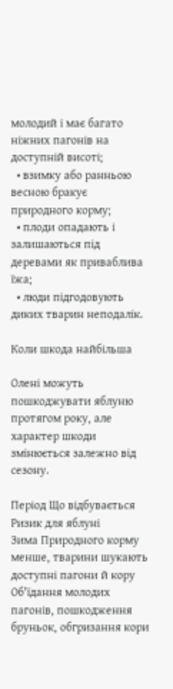молодий і має багато ніжних пагонів на доступній висоті;
  • взимку або ранньою весною бракує природного корму;
  • плоди опадають і залишаються під деревами як приваблива їжа;
  • люди підгодовують диких тварин неподалік.

Коли шкода найбільша

Олені можуть пошкоджувати яблуню протягом року, але характер шкоди змінюється залежно від сезону.

Період Що відбувається Ризик для яблуні
Зима Природного корму менше, тварини шукають доступні пагони й кору Об'їдання молодих пагонів, пошкодження бруньок, обгризання кори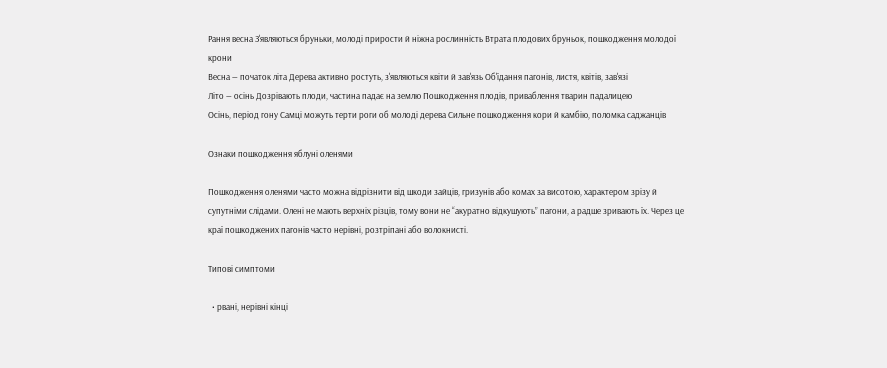Рання весна З'являються бруньки, молоді прирости й ніжна рослинність Втрата плодових бруньок, пошкодження молодої крони
Весна — початок літа Дерева активно ростуть, з'являються квіти й зав'язь Об'їдання пагонів, листя, квітів, зав'язі
Літо — осінь Дозрівають плоди, частина падає на землю Пошкодження плодів, приваблення тварин падалицею
Осінь, період гону Самці можуть терти роги об молоді дерева Сильне пошкодження кори й камбію, поломка саджанців

Ознаки пошкодження яблуні оленями

Пошкодження оленями часто можна відрізнити від шкоди зайців, гризунів або комах за висотою, характером зрізу й супутніми слідами. Олені не мають верхніх різців, тому вони не “акуратно відкушують” пагони, а радше зривають їх. Через це краї пошкоджених пагонів часто нерівні, розтріпані або волокнисті.

Типові симптоми

  • рвані, нерівні кінці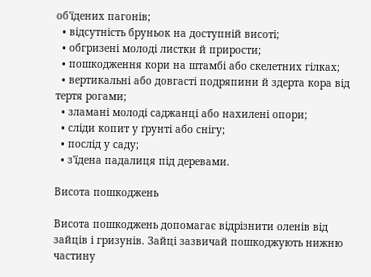об'їдених пагонів;
  • відсутність бруньок на доступній висоті;
  • обгризені молоді листки й прирости;
  • пошкодження кори на штамбі або скелетних гілках;
  • вертикальні або довгасті подряпини й здерта кора від тертя рогами;
  • зламані молоді саджанці або нахилені опори;
  • сліди копит у ґрунті або снігу;
  • послід у саду;
  • з'їдена падалиця під деревами.

Висота пошкоджень

Висота пошкоджень допомагає відрізнити оленів від зайців і гризунів. Зайці зазвичай пошкоджують нижню частину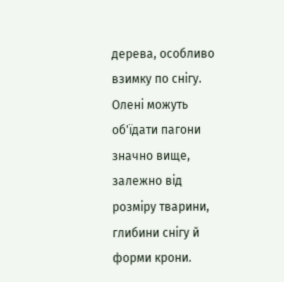дерева, особливо взимку по снігу. Олені можуть об'їдати пагони значно вище, залежно від розміру тварини, глибини снігу й форми крони.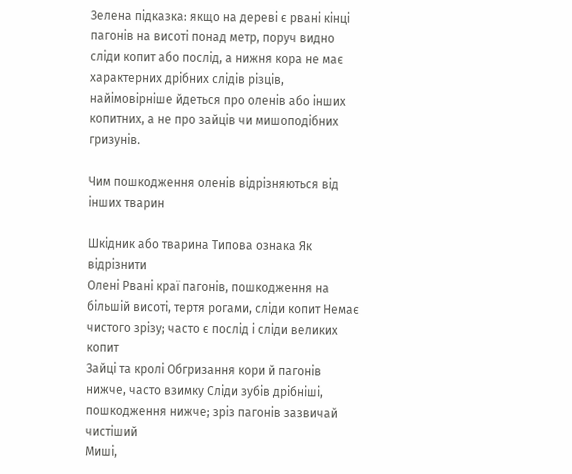Зелена підказка: якщо на дереві є рвані кінці пагонів на висоті понад метр, поруч видно сліди копит або послід, а нижня кора не має характерних дрібних слідів різців, найімовірніше йдеться про оленів або інших копитних, а не про зайців чи мишоподібних гризунів.

Чим пошкодження оленів відрізняються від інших тварин

Шкідник або тварина Типова ознака Як відрізнити
Олені Рвані краї пагонів, пошкодження на більшій висоті, тертя рогами, сліди копит Немає чистого зрізу; часто є послід і сліди великих копит
Зайці та кролі Обгризання кори й пагонів нижче, часто взимку Сліди зубів дрібніші, пошкодження нижче; зріз пагонів зазвичай чистіший
Миші,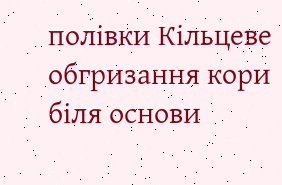полівки Кільцеве обгризання кори біля основи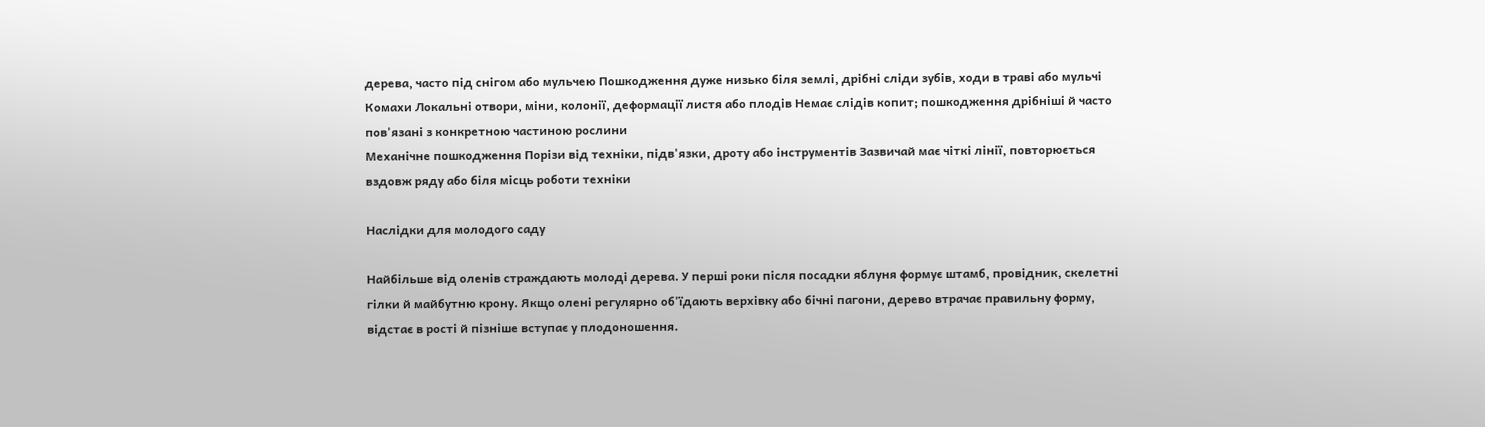дерева, часто під снігом або мульчею Пошкодження дуже низько біля землі, дрібні сліди зубів, ходи в траві або мульчі
Комахи Локальні отвори, міни, колонії, деформації листя або плодів Немає слідів копит; пошкодження дрібніші й часто пов'язані з конкретною частиною рослини
Механічне пошкодження Порізи від техніки, підв'язки, дроту або інструментів Зазвичай має чіткі лінії, повторюється вздовж ряду або біля місць роботи техніки

Наслідки для молодого саду

Найбільше від оленів страждають молоді дерева. У перші роки після посадки яблуня формує штамб, провідник, скелетні гілки й майбутню крону. Якщо олені регулярно об'їдають верхівку або бічні пагони, дерево втрачає правильну форму, відстає в рості й пізніше вступає у плодоношення.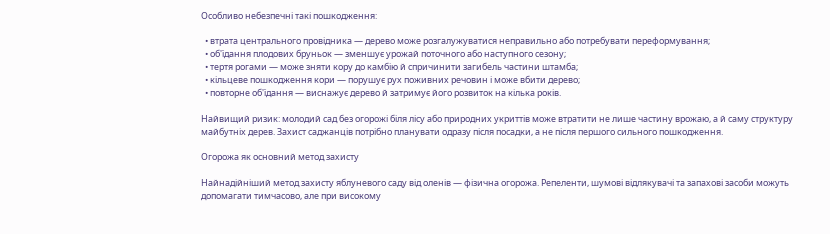Особливо небезпечні такі пошкодження:

  • втрата центрального провідника — дерево може розгалужуватися неправильно або потребувати переформування;
  • об'їдання плодових бруньок — зменшує урожай поточного або наступного сезону;
  • тертя рогами — може зняти кору до камбію й спричинити загибель частини штамба;
  • кільцеве пошкодження кори — порушує рух поживних речовин і може вбити дерево;
  • повторне об'їдання — виснажує дерево й затримує його розвиток на кілька років.

Найвищий ризик: молодий сад без огорожі біля лісу або природних укриттів може втратити не лише частину врожаю, а й саму структуру майбутніх дерев. Захист саджанців потрібно планувати одразу після посадки, а не після першого сильного пошкодження.

Огорожа як основний метод захисту

Найнадійніший метод захисту яблуневого саду від оленів — фізична огорожа. Репеленти, шумові відлякувачі та запахові засоби можуть допомагати тимчасово, але при високому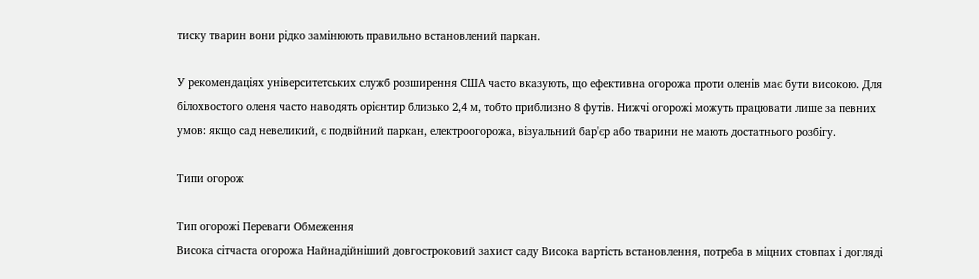тиску тварин вони рідко замінюють правильно встановлений паркан.

У рекомендаціях університетських служб розширення США часто вказують, що ефективна огорожа проти оленів має бути високою. Для білохвостого оленя часто наводять орієнтир близько 2,4 м, тобто приблизно 8 футів. Нижчі огорожі можуть працювати лише за певних умов: якщо сад невеликий, є подвійний паркан, електроогорожа, візуальний бар'єр або тварини не мають достатнього розбігу.

Типи огорож

Тип огорожі Переваги Обмеження
Висока сітчаста огорожа Найнадійніший довгостроковий захист саду Висока вартість встановлення, потреба в міцних стовпах і догляді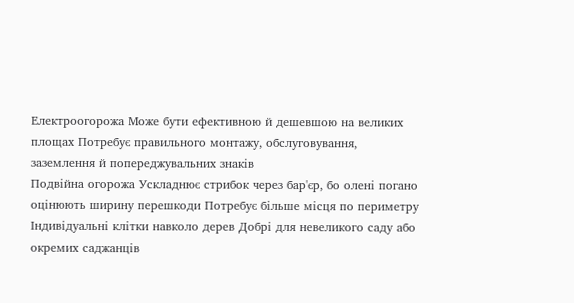Електроогорожа Може бути ефективною й дешевшою на великих площах Потребує правильного монтажу, обслуговування, заземлення й попереджувальних знаків
Подвійна огорожа Ускладнює стрибок через бар'єр, бо олені погано оцінюють ширину перешкоди Потребує більше місця по периметру
Індивідуальні клітки навколо дерев Добрі для невеликого саду або окремих саджанців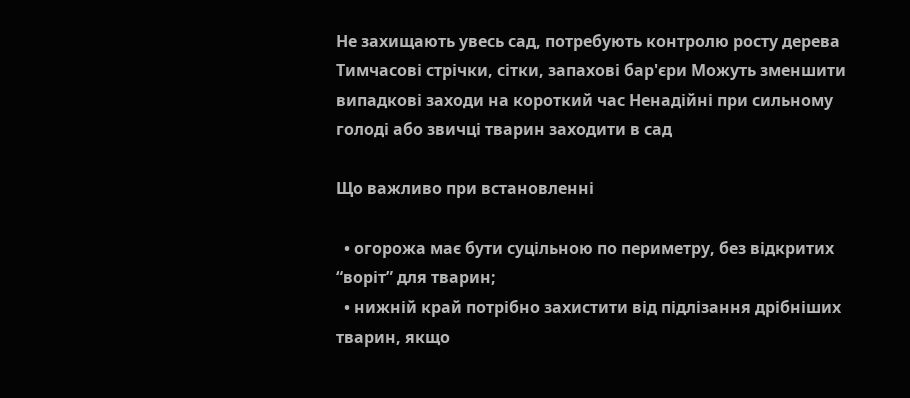Не захищають увесь сад, потребують контролю росту дерева
Тимчасові стрічки, сітки, запахові бар'єри Можуть зменшити випадкові заходи на короткий час Ненадійні при сильному голоді або звичці тварин заходити в сад

Що важливо при встановленні

  • огорожа має бути суцільною по периметру, без відкритих “воріт” для тварин;
  • нижній край потрібно захистити від підлізання дрібніших тварин, якщо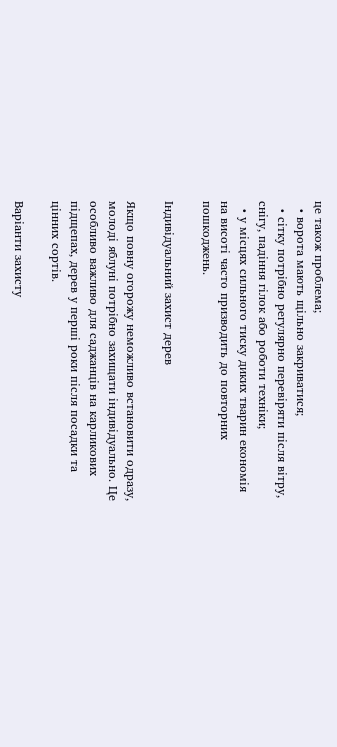це також проблема;
  • ворота мають щільно закриватися;
  • сітку потрібно регулярно перевіряти після вітру, снігу, падіння гілок або роботи техніки;
  • у місцях сильного тиску диких тварин економія на висоті часто призводить до повторних пошкоджень.

Індивідуальний захист дерев

Якщо повну огорожу неможливо встановити одразу, молоді яблуні потрібно захищати індивідуально. Це особливо важливо для саджанців на карликових підщепах, дерев у перші роки після посадки та цінних сортів.

Варіанти захисту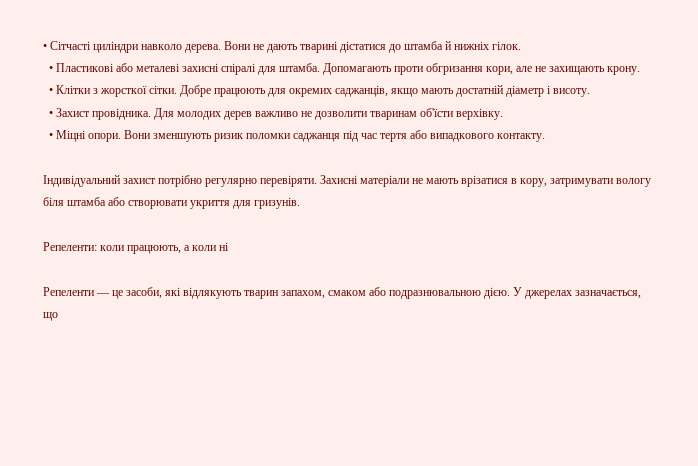• Сітчасті циліндри навколо дерева. Вони не дають тварині дістатися до штамба й нижніх гілок.
  • Пластикові або металеві захисні спіралі для штамба. Допомагають проти обгризання кори, але не захищають крону.
  • Клітки з жорсткої сітки. Добре працюють для окремих саджанців, якщо мають достатній діаметр і висоту.
  • Захист провідника. Для молодих дерев важливо не дозволити тваринам об'їсти верхівку.
  • Міцні опори. Вони зменшують ризик поломки саджанця під час тертя або випадкового контакту.

Індивідуальний захист потрібно регулярно перевіряти. Захисні матеріали не мають врізатися в кору, затримувати вологу біля штамба або створювати укриття для гризунів.

Репеленти: коли працюють, а коли ні

Репеленти — це засоби, які відлякують тварин запахом, смаком або подразнювальною дією. У джерелах зазначається, що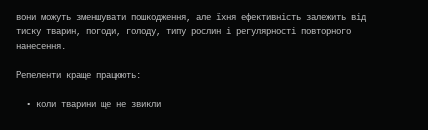вони можуть зменшувати пошкодження, але їхня ефективність залежить від тиску тварин, погоди, голоду, типу рослин і регулярності повторного нанесення.

Репеленти краще працюють:

  • коли тварини ще не звикли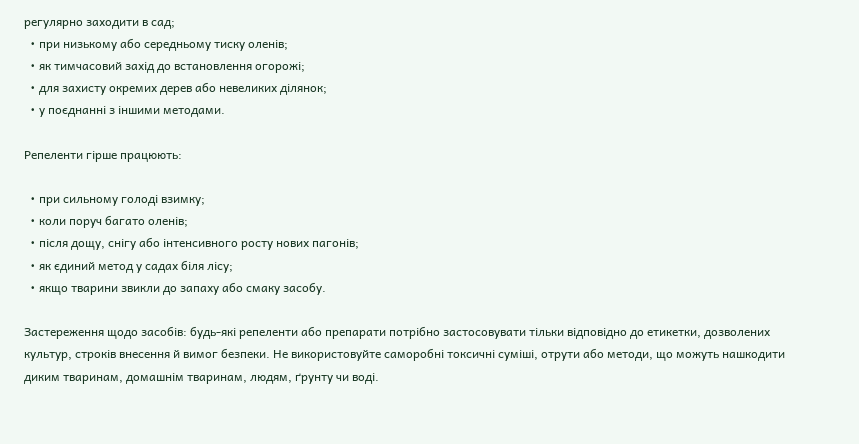регулярно заходити в сад;
  • при низькому або середньому тиску оленів;
  • як тимчасовий захід до встановлення огорожі;
  • для захисту окремих дерев або невеликих ділянок;
  • у поєднанні з іншими методами.

Репеленти гірше працюють:

  • при сильному голоді взимку;
  • коли поруч багато оленів;
  • після дощу, снігу або інтенсивного росту нових пагонів;
  • як єдиний метод у садах біля лісу;
  • якщо тварини звикли до запаху або смаку засобу.

Застереження щодо засобів: будь-які репеленти або препарати потрібно застосовувати тільки відповідно до етикетки, дозволених культур, строків внесення й вимог безпеки. Не використовуйте саморобні токсичні суміші, отрути або методи, що можуть нашкодити диким тваринам, домашнім тваринам, людям, ґрунту чи воді.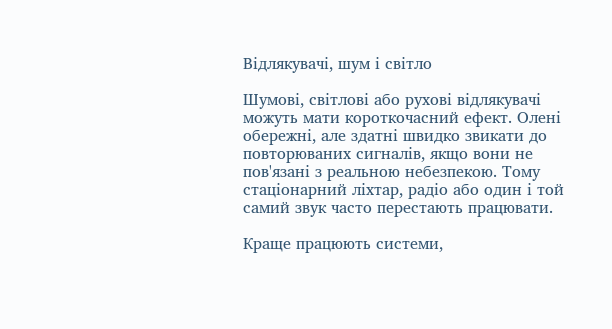Відлякувачі, шум і світло

Шумові, світлові або рухові відлякувачі можуть мати короткочасний ефект. Олені обережні, але здатні швидко звикати до повторюваних сигналів, якщо вони не пов'язані з реальною небезпекою. Тому стаціонарний ліхтар, радіо або один і той самий звук часто перестають працювати.

Краще працюють системи,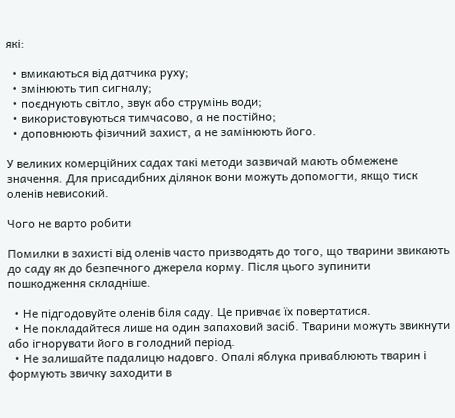які:

  • вмикаються від датчика руху;
  • змінюють тип сигналу;
  • поєднують світло, звук або струмінь води;
  • використовуються тимчасово, а не постійно;
  • доповнюють фізичний захист, а не замінюють його.

У великих комерційних садах такі методи зазвичай мають обмежене значення. Для присадибних ділянок вони можуть допомогти, якщо тиск оленів невисокий.

Чого не варто робити

Помилки в захисті від оленів часто призводять до того, що тварини звикають до саду як до безпечного джерела корму. Після цього зупинити пошкодження складніше.

  • Не підгодовуйте оленів біля саду. Це привчає їх повертатися.
  • Не покладайтеся лише на один запаховий засіб. Тварини можуть звикнути або ігнорувати його в голодний період.
  • Не залишайте падалицю надовго. Опалі яблука приваблюють тварин і формують звичку заходити в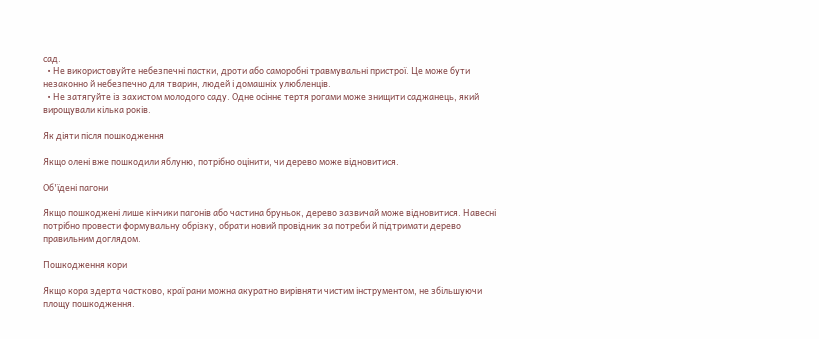сад.
  • Не використовуйте небезпечні пастки, дроти або саморобні травмувальні пристрої. Це може бути незаконно й небезпечно для тварин, людей і домашніх улюбленців.
  • Не затягуйте із захистом молодого саду. Одне осіннє тертя рогами може знищити саджанець, який вирощували кілька років.

Як діяти після пошкодження

Якщо олені вже пошкодили яблуню, потрібно оцінити, чи дерево може відновитися.

Об'їдені пагони

Якщо пошкоджені лише кінчики пагонів або частина бруньок, дерево зазвичай може відновитися. Навесні потрібно провести формувальну обрізку, обрати новий провідник за потреби й підтримати дерево правильним доглядом.

Пошкодження кори

Якщо кора здерта частково, краї рани можна акуратно вирівняти чистим інструментом, не збільшуючи площу пошкодження.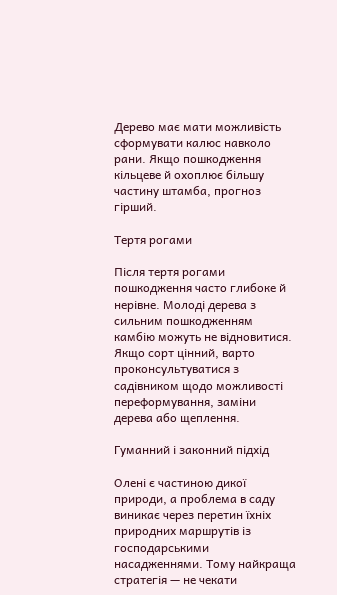Дерево має мати можливість сформувати калюс навколо рани. Якщо пошкодження кільцеве й охоплює більшу частину штамба, прогноз гірший.

Тертя рогами

Після тертя рогами пошкодження часто глибоке й нерівне. Молоді дерева з сильним пошкодженням камбію можуть не відновитися. Якщо сорт цінний, варто проконсультуватися з садівником щодо можливості переформування, заміни дерева або щеплення.

Гуманний і законний підхід

Олені є частиною дикої природи, а проблема в саду виникає через перетин їхніх природних маршрутів із господарськими насадженнями. Тому найкраща стратегія — не чекати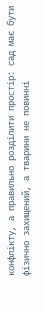конфлікту, а правильно розділити простір: сад має бути фізично захищений, а тварини не повинні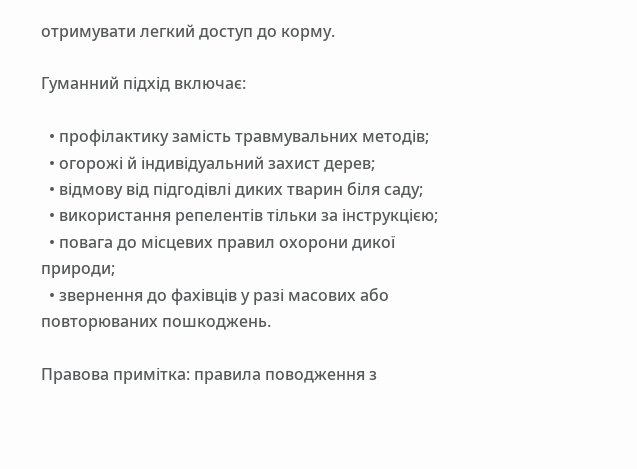отримувати легкий доступ до корму.

Гуманний підхід включає:

  • профілактику замість травмувальних методів;
  • огорожі й індивідуальний захист дерев;
  • відмову від підгодівлі диких тварин біля саду;
  • використання репелентів тільки за інструкцією;
  • повага до місцевих правил охорони дикої природи;
  • звернення до фахівців у разі масових або повторюваних пошкоджень.

Правова примітка: правила поводження з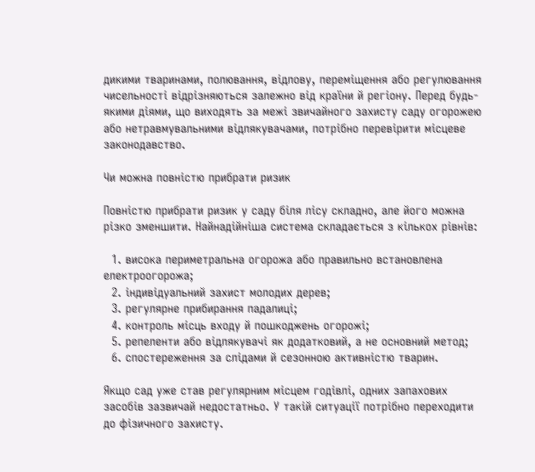дикими тваринами, полювання, відлову, переміщення або регулювання чисельності відрізняються залежно від країни й регіону. Перед будь-якими діями, що виходять за межі звичайного захисту саду огорожею або нетравмувальними відлякувачами, потрібно перевірити місцеве законодавство.

Чи можна повністю прибрати ризик

Повністю прибрати ризик у саду біля лісу складно, але його можна різко зменшити. Найнадійніша система складається з кількох рівнів:

  1. висока периметральна огорожа або правильно встановлена електроогорожа;
  2. індивідуальний захист молодих дерев;
  3. регулярне прибирання падалиці;
  4. контроль місць входу й пошкоджень огорожі;
  5. репеленти або відлякувачі як додатковий, а не основний метод;
  6. спостереження за слідами й сезонною активністю тварин.

Якщо сад уже став регулярним місцем годівлі, одних запахових засобів зазвичай недостатньо. У такій ситуації потрібно переходити до фізичного захисту.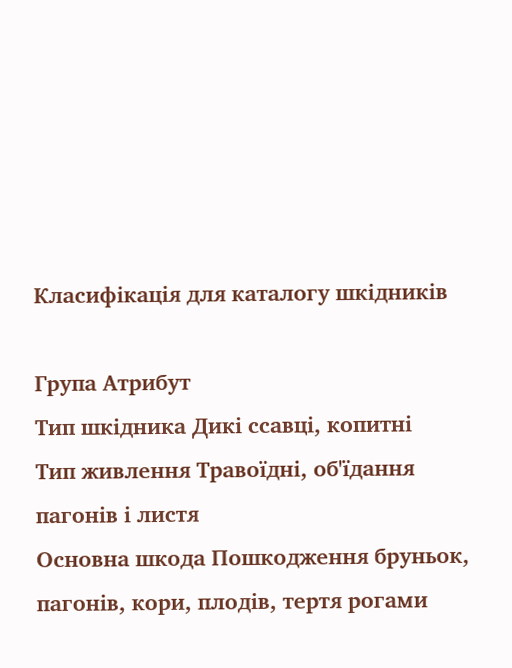Класифікація для каталогу шкідників

Група Атрибут
Тип шкідника Дикі ссавці, копитні
Тип живлення Травоїдні, об'їдання пагонів і листя
Основна шкода Пошкодження бруньок, пагонів, кори, плодів, тертя рогами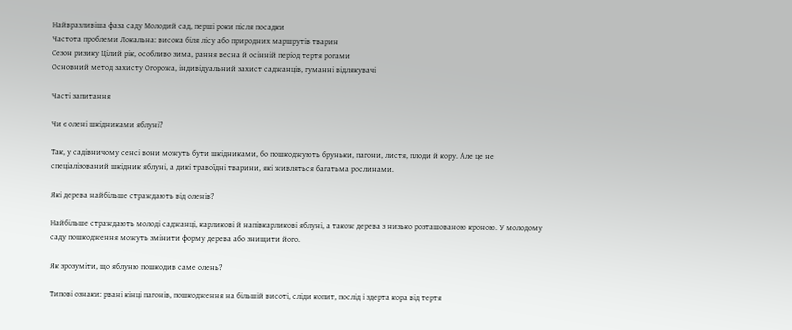Найвразливіша фаза саду Молодий сад, перші роки після посадки
Частота проблеми Локальна: висока біля лісу або природних маршрутів тварин
Сезон ризику Цілий рік, особливо зима, рання весна й осінній період тертя рогами
Основний метод захисту Огорожа, індивідуальний захист саджанців, гуманні відлякувачі

Часті запитання

Чи є олені шкідниками яблуні?

Так, у садівничому сенсі вони можуть бути шкідниками, бо пошкоджують бруньки, пагони, листя, плоди й кору. Але це не спеціалізований шкідник яблуні, а дикі травоїдні тварини, які живляться багатьма рослинами.

Які дерева найбільше страждають від оленів?

Найбільше страждають молоді саджанці, карликові й напівкарликові яблуні, а також дерева з низько розташованою кроною. У молодому саду пошкодження можуть змінити форму дерева або знищити його.

Як зрозуміти, що яблуню пошкодив саме олень?

Типові ознаки: рвані кінці пагонів, пошкодження на більшій висоті, сліди копит, послід і здерта кора від тертя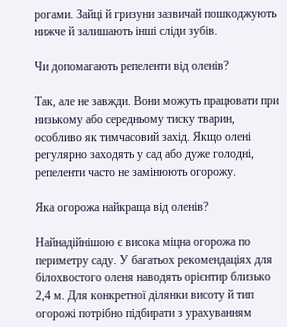рогами. Зайці й гризуни зазвичай пошкоджують нижче й залишають інші сліди зубів.

Чи допомагають репеленти від оленів?

Так, але не завжди. Вони можуть працювати при низькому або середньому тиску тварин, особливо як тимчасовий захід. Якщо олені регулярно заходять у сад або дуже голодні, репеленти часто не замінюють огорожу.

Яка огорожа найкраща від оленів?

Найнадійнішою є висока міцна огорожа по периметру саду. У багатьох рекомендаціях для білохвостого оленя наводять орієнтир близько 2,4 м. Для конкретної ділянки висоту й тип огорожі потрібно підбирати з урахуванням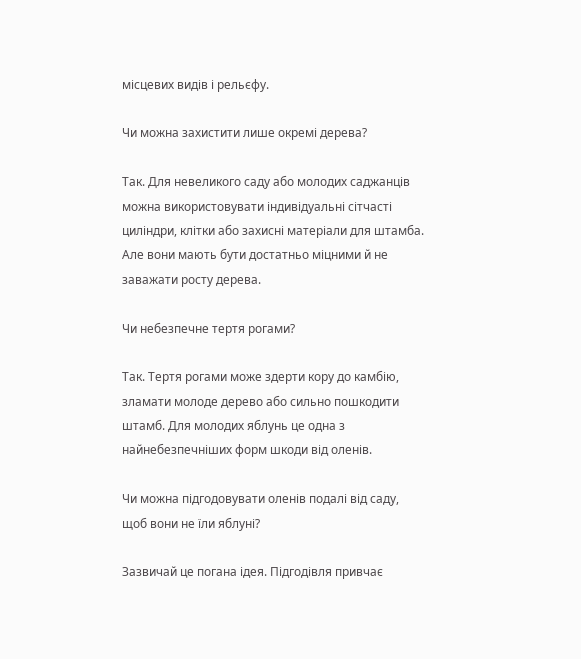місцевих видів і рельєфу.

Чи можна захистити лише окремі дерева?

Так. Для невеликого саду або молодих саджанців можна використовувати індивідуальні сітчасті циліндри, клітки або захисні матеріали для штамба. Але вони мають бути достатньо міцними й не заважати росту дерева.

Чи небезпечне тертя рогами?

Так. Тертя рогами може здерти кору до камбію, зламати молоде дерево або сильно пошкодити штамб. Для молодих яблунь це одна з найнебезпечніших форм шкоди від оленів.

Чи можна підгодовувати оленів подалі від саду, щоб вони не їли яблуні?

Зазвичай це погана ідея. Підгодівля привчає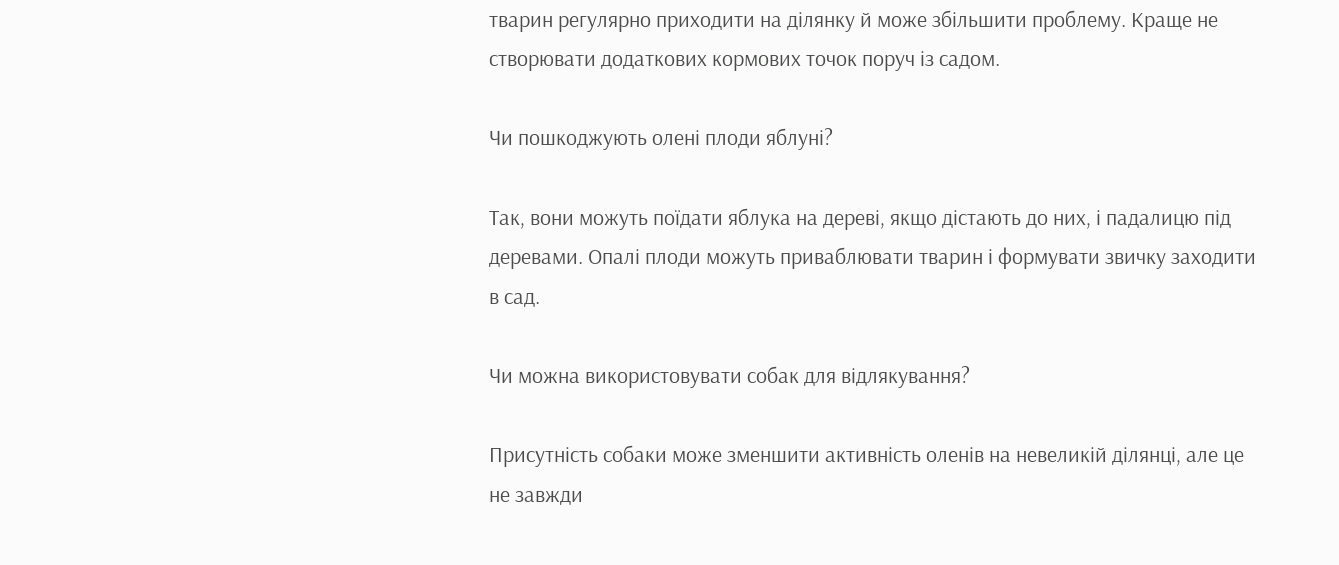тварин регулярно приходити на ділянку й може збільшити проблему. Краще не створювати додаткових кормових точок поруч із садом.

Чи пошкоджують олені плоди яблуні?

Так, вони можуть поїдати яблука на дереві, якщо дістають до них, і падалицю під деревами. Опалі плоди можуть приваблювати тварин і формувати звичку заходити в сад.

Чи можна використовувати собак для відлякування?

Присутність собаки може зменшити активність оленів на невеликій ділянці, але це не завжди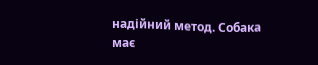надійний метод. Собака має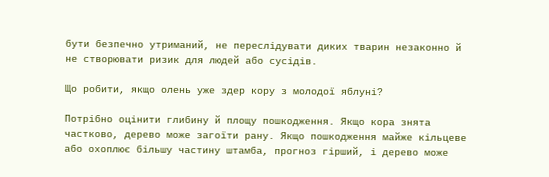бути безпечно утриманий, не переслідувати диких тварин незаконно й не створювати ризик для людей або сусідів.

Що робити, якщо олень уже здер кору з молодої яблуні?

Потрібно оцінити глибину й площу пошкодження. Якщо кора знята частково, дерево може загоїти рану. Якщо пошкодження майже кільцеве або охоплює більшу частину штамба, прогноз гірший, і дерево може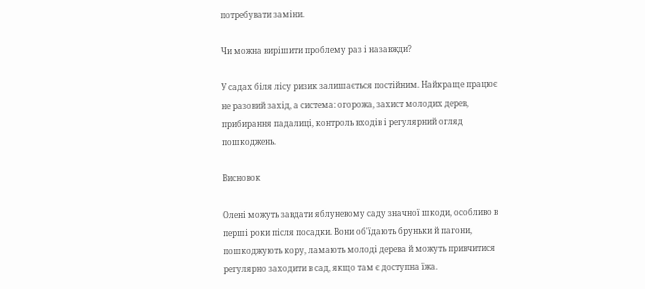потребувати заміни.

Чи можна вирішити проблему раз і назавжди?

У садах біля лісу ризик залишається постійним. Найкраще працює не разовий захід, а система: огорожа, захист молодих дерев, прибирання падалиці, контроль входів і регулярний огляд пошкоджень.

Висновок

Олені можуть завдати яблуневому саду значної шкоди, особливо в перші роки після посадки. Вони об'їдають бруньки й пагони, пошкоджують кору, ламають молоді дерева й можуть привчитися регулярно заходити в сад, якщо там є доступна їжа.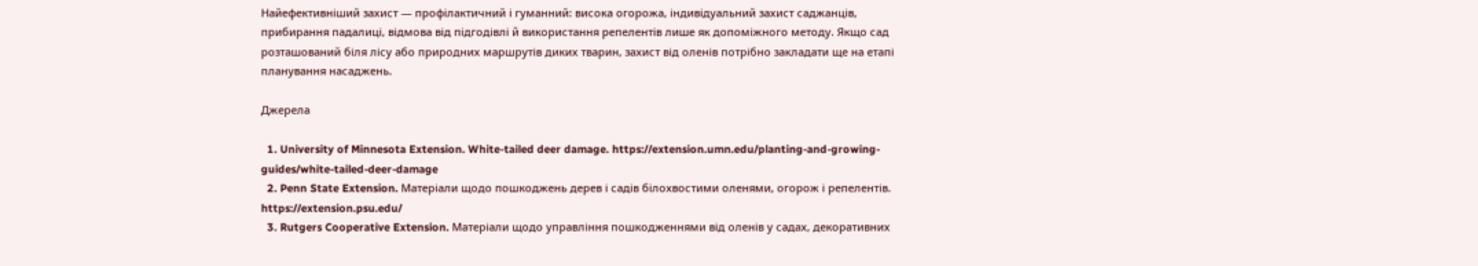Найефективніший захист — профілактичний і гуманний: висока огорожа, індивідуальний захист саджанців, прибирання падалиці, відмова від підгодівлі й використання репелентів лише як допоміжного методу. Якщо сад розташований біля лісу або природних маршрутів диких тварин, захист від оленів потрібно закладати ще на етапі планування насаджень.

Джерела

  1. University of Minnesota Extension. White-tailed deer damage. https://extension.umn.edu/planting-and-growing-guides/white-tailed-deer-damage
  2. Penn State Extension. Матеріали щодо пошкоджень дерев і садів білохвостими оленями, огорож і репелентів. https://extension.psu.edu/
  3. Rutgers Cooperative Extension. Матеріали щодо управління пошкодженнями від оленів у садах, декоративних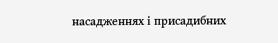насадженнях і присадибних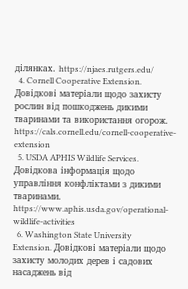ділянках. https://njaes.rutgers.edu/
  4. Cornell Cooperative Extension. Довідкові матеріали щодо захисту рослин від пошкоджень дикими тваринами та використання огорож. https://cals.cornell.edu/cornell-cooperative-extension
  5. USDA APHIS Wildlife Services. Довідкова інформація щодо управління конфліктами з дикими тваринами. https://www.aphis.usda.gov/operational-wildlife-activities
  6. Washington State University Extension. Довідкові матеріали щодо захисту молодих дерев і садових насаджень від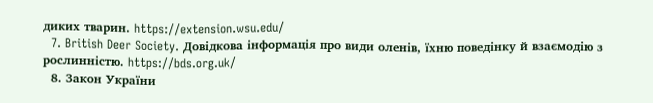диких тварин. https://extension.wsu.edu/
  7. British Deer Society. Довідкова інформація про види оленів, їхню поведінку й взаємодію з рослинністю. https://bds.org.uk/
  8. Закон України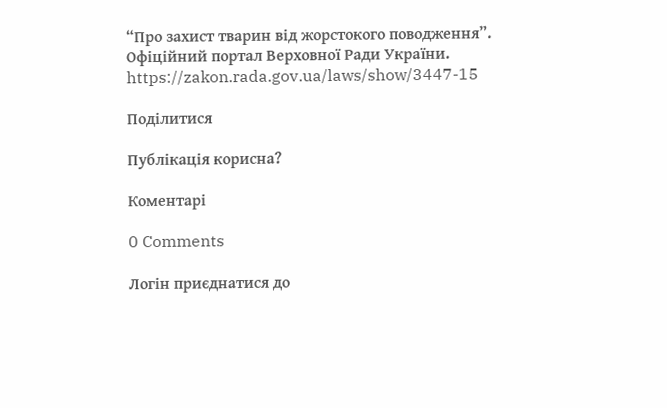“Про захист тварин від жорстокого поводження”. Офіційний портал Верховної Ради України. https://zakon.rada.gov.ua/laws/show/3447-15

Поділитися

Публікація корисна?

Коментарі

0 Comments

Логін приєднатися до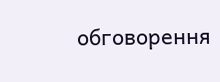обговорення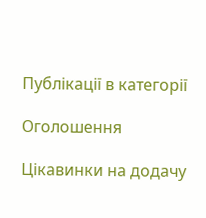Публікації в категорії

Оголошення

Цікавинки на додачу